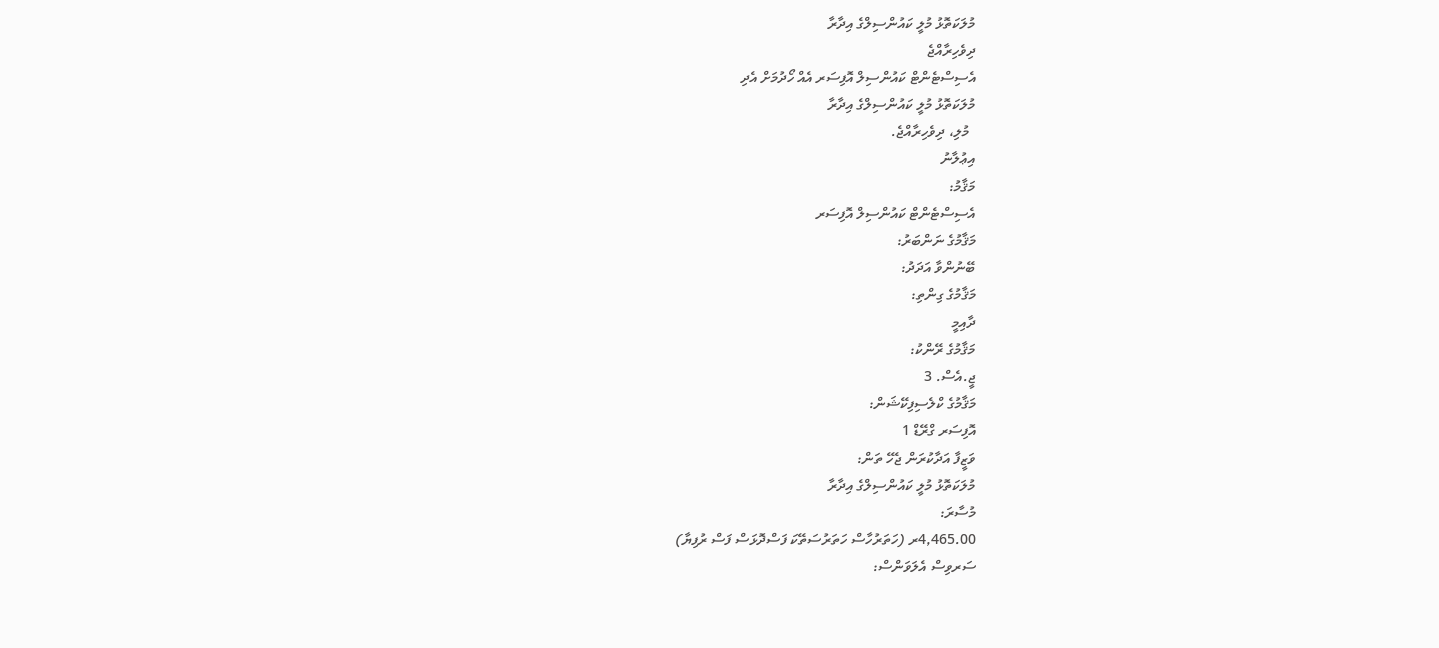މުލަކަތޮޅު މުލީ ކައުންސިލްގެ އިދާރާ
ދިވެހިރާއްޖެ
އެސިސްޓެންޓް ކައުންސިލް އޮފިސަރ އެއް ހޯދުމަށް އެދި
މުލަކަތޮޅު މުލީ ކައުންސިލްގެ އިދާރާ
  މުލި، ދިވެހިރާއްޖެ.
އިޢުލާނު
މަޤާމު:
އެސިސްޓެންޓް ކައުންސިލް އޮފިސަރ
މަޤާމުގެ ނަންބަރު:
ބޭނުންވާ އަދަދު:
މަޤާމުގެ ގިންތި:
ދާއިމީ
މަޤާމުގެ ރޭންކު:
ޖީ.އެސް. 3
މަޤާމުގެ ކްލެސިފިކޭޝަން:
އޮފިސަރ ގްރޭޑް 1
ވަޒީފާ އަދާކުރަން ޖެހޭ ތަން:
މުލަކަތޮޅު މުލީ ކައުންސިލްގެ އިދާރާ
މުސާރަ:
4,465.00ރ (ހަތަރުހާސް ހަތަރުސަތޭކަ ފަސްދޮޅަސް ފަސް ރުފިޔާ)
ސަރވިސް އެލަވަންސް: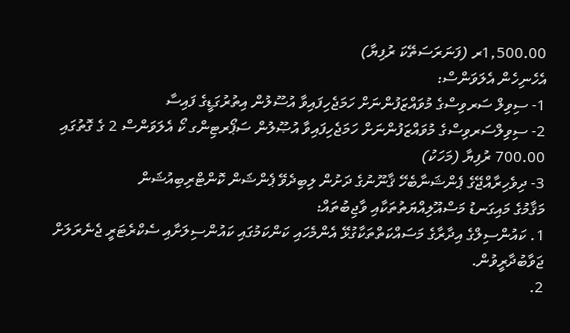1,500.00ރ (ފަނަރަސަތޭކަ ރުފިޔާ)
އެހެނިހެން އެލަވަންސް:
1- ސިވިލް ސަރވިސްގެ މުވައްޒަފުންނަށް ހަމަޖެހިފައިވާ އުސޫލުން އިތުރުގަޑީގެ ފައިސާ
2- ސިވިލްސަރވިސްގެ މުވައްޒަފުންނަށް ހަމަޖެހިފައިވާ އުޞޫލުން ސަޕޯރޓިންގ ކޯ އެލަވަންސް 2 ގެ ގޮތުގައި 700.00 ރުފިޔާ (މަހަކު)
3- ދިވެހިރާއްޖޭގެ ޕެންޝަނާބެހޭ ޤާނޫނުގެ ދަށުން ލިބިދެވޭ ޕެންޝަން ކޮންޓްރިބިއުޝަން
މަޤާމުގެ މައިގަނޑު މަސްއޫލިއްޔަތުތަކާއި ވާޖިބުތައް:
1. ކައުންސިލްގެ އިދާރާގެ މަސައްކަތްތަކާގުޅޭ އެންމެހައި ކަންކަމުގައި ކައުންސިލަށާއި ސެކްރެޓަރީ ޖެނެރަލަށް ޖަވާބުދާރީވުން.
2.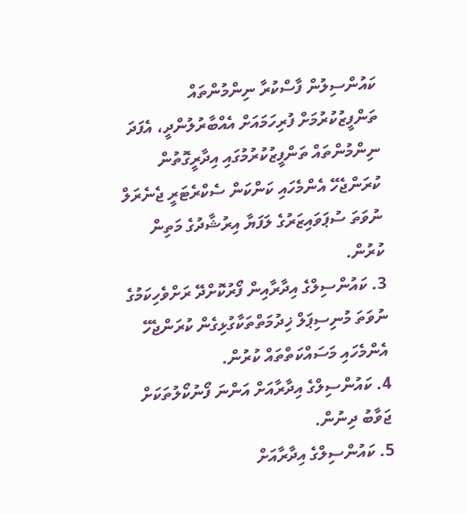ކައުންސިލުން ފާސްކުރާ ނިންމުންތައް ތަންފީޒުކުރުމަށް ފުރިހަމައަށް އެއްބާރުލުންދީ، އެފަދަ ނިންމުންތައް ތަންފީޒުކުރުމުގައި އިދާރީގޮތުން ކުރަންޖެހޭ އެންމެހައި ކަންކަން ސެކްރެޓަރީ ޖެނެރަލް ނުވަތަ ސުޕަވައިޒަރުގެ ލަފަޔާ އިރުޝާދުގެ މަތިން ކުރުން.
3. ކައުންސިލްގެ އިދާރާއިން ފޯރުކޮށްދޭ ރަށްވެހިކަމުގެ ނުވަތަ މުނިސިޕަލް ޚިދުމަތްތަކާގުޅިގެން ކުރަންޖެހޭ އެންމެހައި މަސައްކަތްތައް ކުރުން.
4. ކައުންސިލްގެ އިދާރާއަށް އަންނަ ފޯނުކޯލުތަކަށް ޖަވާބު ދިނުން.
5. ކައުންސިލްގެ އިދާރާއަށް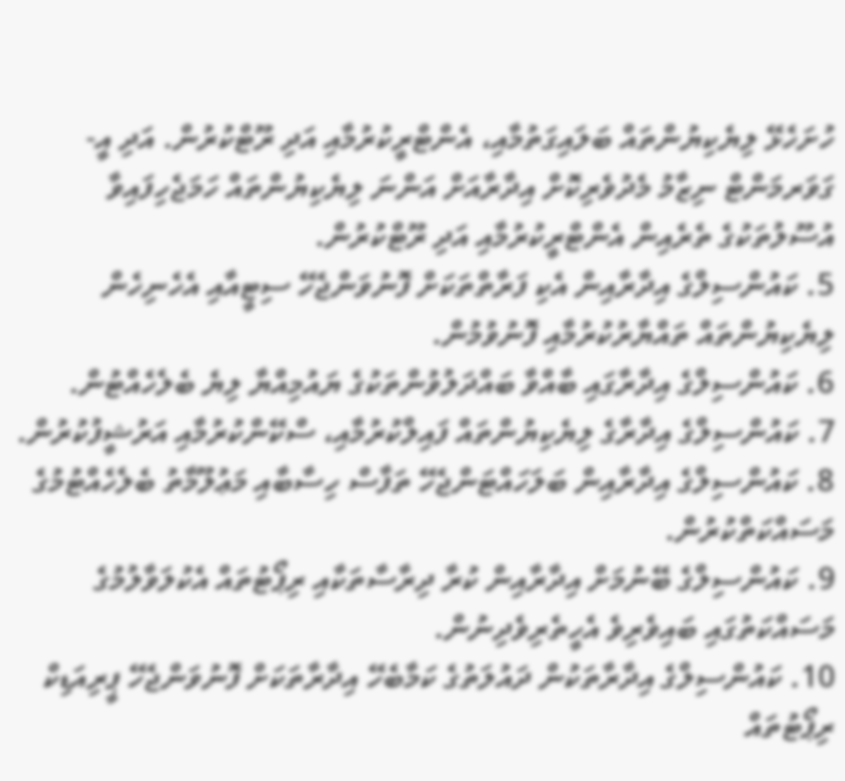ހުށަހެޅޭ ލިޔެކިޔުންތައް ބަލައިގަތުމާއި، އެންޓްރީކުރުމާއި އަދި ރޫޓްކުރުން. އަދި އީ-ގަވަރމަންޓް ނިޒާމު މެދުވެރިކޮށް އިދާރާއަށް އަންނަ ލިޔެކިޔުންތައް ހަމަޖެހިފައިވާ އުސޫލުތަކުގެ ތެރެއިން އެންޓްރީކުރުމާއި އަދި ރޫޓްކުރުން.
5. ކައުންސިލްގެ އިދާރާއިން އެކި ފަރާތްތަކަށް ފޮނުވަންޖެހޭ ސިޓީއާއި އެހެނިހެން ލިޔެކިޔުންތައް ތައްޔާރުކުރުމާއި ފޮނުވުމުން.
6. ކައުންސިލްގެ އިދާރާގައި ބާއްވާ ބައްދަލުވުންތަކުގެ ޔައުމިއްޔާ ލިޔެ ބެލެހެއްޓުން.
7. ކައުންސިލްގެ އިދާރާގެ ލިޔެކިޔުންތައް ފައިލްކުރުމާއި، ސްކޭންކުރުމާއި އަރުޝީފުކުރުން.
8. ކައުންސިލްގެ އިދާރާއިން ބަލަހައްޓަންޖެހޭ ތަފާސް ހިސާބާއި މަޢުލޫމާތު ބެލެހެއްޓުމުގެ މަސައްކަތްކުރުން.
9. ކައުންސިލްގެ ބޭނުމަށް އިދާރާއިން ކުރާ ދިރާސާތަކާއި ރިޕޯޓުތައް އެކުލަވާލުމުގެ މަސައްކަތުގައި ބައިވެރިވެ އެހީތެރިވެދިނުން.
10. ކައުންސިލްގެ އިދާރާތަކުން ދައުލަތުގެ ކަމާބެހޭ އިދާރާތަކަށް ފޮނުވަންޖެހޭ ޕީރިއަޑިކް ރިޕޯޓުތައް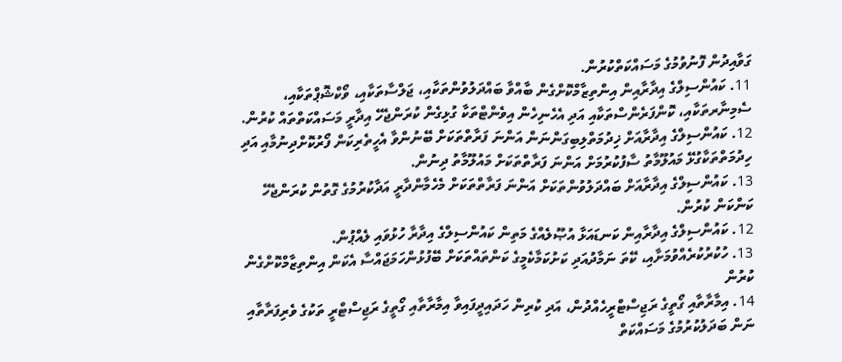ގަވާއިދުން ފޮނުވުމުގެ މަސައްކަތްކުރުން.
11. ކައުންސިލްގެ އިދާރާއިން އިންތިޒާމްކޮށްގެން ބާއްވާ ބައްދަލުވުންތަކާއި، ޖަލްސާތަކާއި، ވޯކްޝޮޕްތަކާއި، ސެމިނާރތަކާއި، ކޮންފަރެންސްތަކާއި އަދި އެހެނިހެން އިވެންޓްތަކާ ގުޅިގެން ކުރަންޖެހޭ އިދާރީ މަސައްކަތްތައް ކުރުން.
12. ކައުންސިލްގެ އިދާރާއަށް ޚިދުމަތްލިބިގަންނަން އަންނަ ފަރާތްތަކަށް ބޭނުންވާ އެހީތެރިކަން ފޯރުކޮށްދިނުމާއި އަދި ހިދުމަތްތަކާގުޅޭ މައުލޫމާތު ސާފުކުރުމަށް އަންނަ ފަރާތްތަކަށް މައުލޫމާތު ދިނުން.
13. ކައުންސިލްގެ އިދާރާއަށް ބައްދަލުވުންތަކަށް އަންނަ ފަރާތްތަކަށް މެހެމާންދާރީ އަދާކުރުމުގެ ގޮތުން ކުރަންޖެހޭ ކަންކަން ކުރުން.
12. ކައުންސިލްގެ އިދާރާއިން ކަނޑައަޅާ އުޞޫލެއްގެ މަތިން ކައުންސިލްގެ އިދާރާ ހުޅުވައި ލެއްޕުން.
13. ހުކުރުކުރެއްވުމަށާއި، ކޭތަ ނަމާދުއަދި ކަށުކަމާކެމީގެ ކަންތައްތަކަށް ބޭފުޅުންހަމަޖައްސާ އެކަން އިންތިޒާމްކޮށްގެން ކުރުން
14. އިމާރާތާއި ގޯތީގެ ރަޖިސްޓްރީހެއްދުން، އަދި ކުރިން ހަދައިދީފައިވާ އިމާރާތާއި ގޯތީގެ ރަޖިސްޓްރީ ތަކުގެ ވެރިފަރާތާއި ނަން ބަދަލުކުރުމުގެ މަސައްކަތް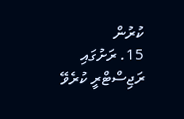ކުރުން
15. ރަށުގައި ރަޖިސްޓްރީ ކުރެވޭ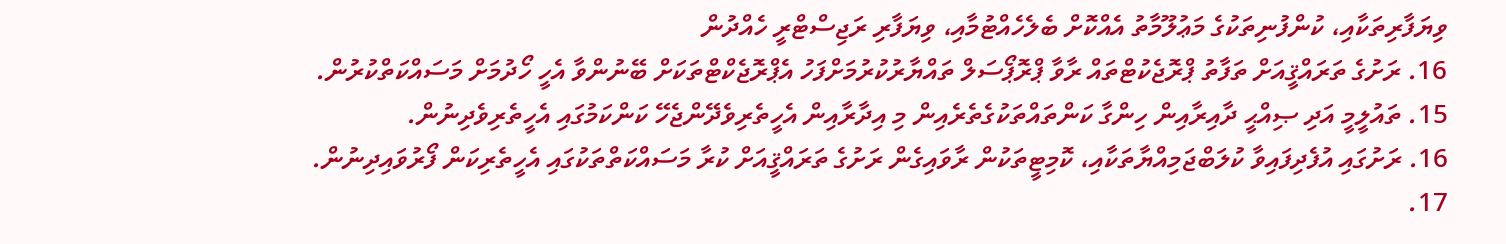ވިޔަފާރިތަކާއި، ކުންފުނިތަކުގެ މަޢުލޫމާތު އެއްކޮށް ބެލެހެއްޓުމާއި، ވިޔަފާރި ރަޖިސްޓްރީ ހެއްދުން
16. ރަށުގެ ތަރައްޤީއަށް ތަފާތު ޕްރޮޖެކުޓްތައް ރާވާ ޕްރޮޕޯސަލް ތައްޔާރުކުރުމަށްފަހު އެޕްރޮޖެކްޓްތަކަށް ބޭނުންވާ އެހީ ހޯދުމަށް މަސައްކަތްކުރުން.
15. ތައުލީމީ އަދި ޞިއްޙީ ދާއިރާއިން ހިންގާ ކަންތައްތަކުގެތެރެއިން މި އިދާރާއިން އެހީތެރިވެދޭންޖެހޭ ކަންކަމުގައި އެހީތެރިވެދިނުން.
16. ރަށުގައި އުފެދިފައިވާ ކުލަބްޖަމިއްޔާތަކާއި، ކޮމިޓީތަކުން ރާވައިގެން ރަށުގެ ތަރައްޤީއަށް ކުރާ މަސައްކަތްތަކުގައި އެހީތެރިކަން ފޯރުވައިދިނުން.
17.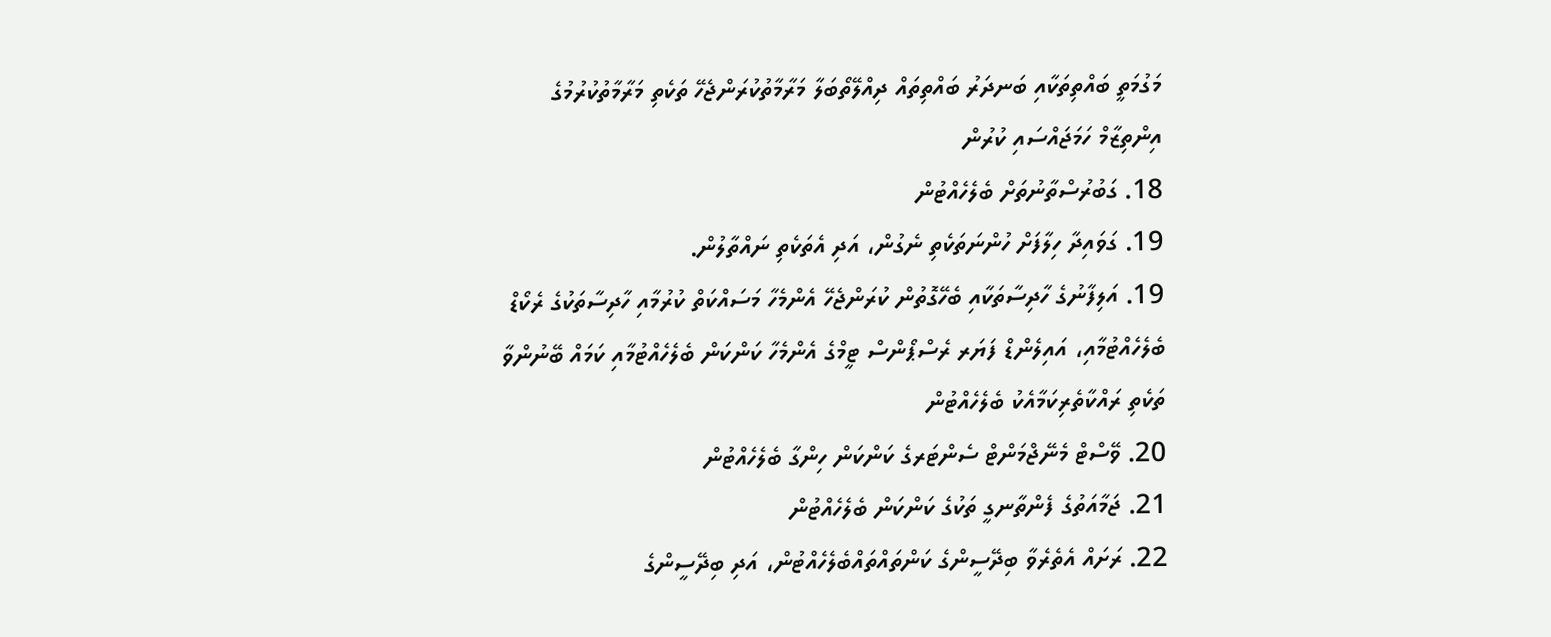މަގުމަތީ ބައްތިތަކާއި ބަނދަރު ބައްތިތައް ދިއްލޭތޯބަލާ މަރާމާތުކުރަންޖެހޭ ތަކެތި މަރާމާތުކުރުމުގެ އިންތިޒާމް ހަމަޖައްސައި ކުރުން
18. ގަބުރުސްތާނުތަށް ބެލެހެއްޓުން
19. ގަވައިދާ ހިލާފަށް ހުންނަތަކެތި ނެގުން، އަދި އެތަކެތި ނައްތާލުން.
19. އަލިފާނުގެ ހާދިސާތަކާއި ބެހޭގޮތުން ކުރަންޖެހޭ އެންމެހާ މަސައްކަތް ކުރުމާއި ހާދިސާތަކުގެ ރެކޯޑް ބެލެހެއްޓުމާއި، އައިލެންޑް ފަޔަރ ރެސްޕޯންސް ޓީމްގެ އެންމެހާ ކަންކަން ބެލެހެއްޓުމާއި ކަމައް ބޭނުންވާ ތަކެތި ރައްކާތެރިކަމާއެކު ބެލެހެއްޓުން
20. ވޭސްޓް މެނޭޖްމަންޓް ސެންޓަރގެ ކަންކަން ހިންގާ ބެލެހެއްޓުން
21. ޖަމާއަތުގެ ފެންތާނގީ ތަކުގެ ކަންކަން ބެލެހެއްޓުން
22. ރަށައް އެތެރެވާ ބިދޭސީންގެ ކަންތައްތައްބެލެހެއްޓުން، އަދި ބިދޭސީންގެ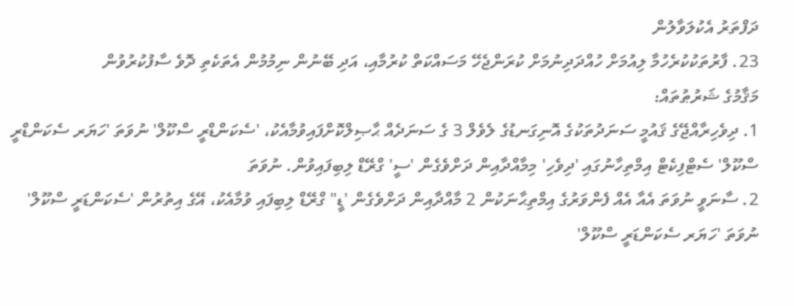ދަފްތަރު އެކުލަވާލުން
23. ފާރުތަކުކުރެހުމާ ލިއުމަށް ހުއްދަދިނުމަށް ކުރަންޖެހޭ މަސައްކަތް ކުރުމާއި، އަދި ބޭނުން ނިމުމުން އެތަކެތި ދޮވެ ސާފުކުރުވުން
މަޤާމުގެ ޝަރުޠުތައް:
1. ދިވެހިރާއްޖޭގެ ޤައުމީ ސަނަދުތަކުގެ އޮނިގަނޑުގެ ލެވެލް 3 ގެ ސަނަދެއް ޙާޞިލްކޮށްފައިވުމާއެކު، 'ސެކަންޑްރީ ސްކޫލް' ނުވަތަ 'ހަޔަރ ސެކަންޑްރީ ސްކޫލް' ސެޓްފިކެޓް އިމްތިހާނުގައި 'ދިވެހި' މިމާއްދާއިން ދަށްވެގެން 'ސީ' ގްރޭޑް ލިބިފައިވުން. ނުވަތަ
2. ސާނަވީ ނުވަތަ އެއާ އެއް ފެންވަރުގެ އިމްތިޙާނަކުން 2 މާއްދާއިން ދަށްވެގެން 'ޑީ" ގްރޭޑް ލިބިފައި ވުމާއެކު، އޭގެ އިތުރުން 'ސެކަންޑަރީ ސްކޫލް' ނުވަތަ 'ހަޔަރ ސެކަންޑަރީ ސްކޫލް'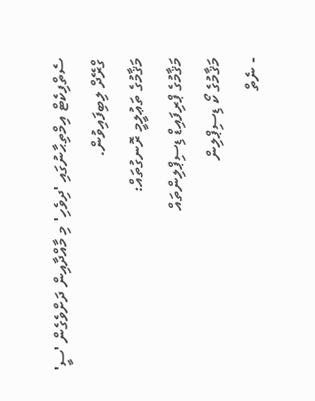ސެތްފިކެޓް އިމްތިޙާނުގައި 'ދިވެހި' މި މާއްދާއިން ދަށްވެގެން 'ސީ' ގްރޭދް ލިބިފައިވުން.
މަޤާމުގެ ތަޢުލީމީ ރޮނގުތައް:
މަޤާމުގެ ޕްރިފައިޑް ޑިސިޕްލިންތައް
މަޤާމުގެ ކޯ ޑިސިޕްލިން
- ނެތް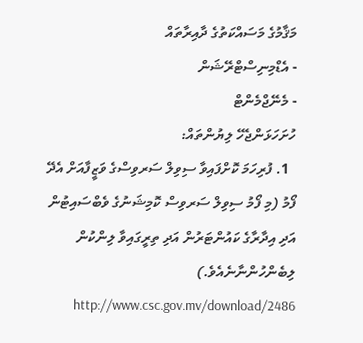މަޤާމުގެ މަސައްކަތުގެ ދާއިރާތައް
- އެޑްމިނިސްޓްރޭޝަން
- މެނޭޖްމެންޓް
ހުށަހަޅަންޖެހޭ ލިޔުންތައް:
  1. ފުރިހަމަ ކޮށްފައިވާ ސިވިލް ސަރވިސްގެ ވަޒީފާއަށް އެދޭ ފޯމު (މި ފޯމު ސިވިލް ސަރވިސް ކޮމިޝަނުގެ ވެބްސައިޓުން އަދި އިދާރާގެ ކައުންޓަރުން އަދި ތިރީގައިވާ ލިންކުން ލިބެންހުންނާނެއެވެ.) http://www.csc.gov.mv/download/2486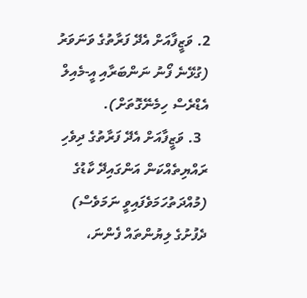2. ވަޒީފާއަށް އެދޭ ފަރާތުގެ ވަނަވަރު (ގުޅޭނެ ފޯނު ނަންބަރާއި އީ-މެއިލް އެޑްރެސް ހިމެނޭގޮތަށް).
  3. ވަޒީފާއަށް އެދޭ ފަރާތުގެ ދިވެހި ރައްޔިތެއްކަން އަންގައިދޭ ކާޑުގެ (މުއްދަތުހަމަވެފައިވީ ނަމަވެސް) ދެފުށުގެ ލިޔުންތައް ފެންނަ،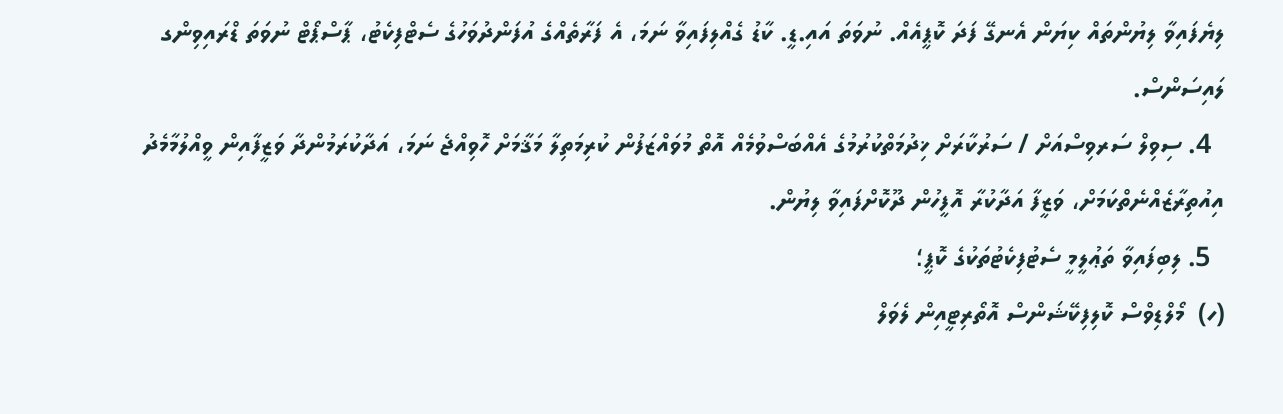ލިޔެފައިވާ ލިޔުންތައް ކިޔަން އެނގޭ ފަދަ ކޮޕީއެއް. ނުވަތަ އައި.ޑީ. ކާޑު ގެއްލިފައިވާ ނަމަ، އެ ފަރާތެއްގެ އުފަންދުވަހުގެ ސެޓްފިކެޓު، ޕާސްޕޯޓް ނުވަތަ ޑްރައިވިންގ ލައިސަންސް.
  4. ސިވިލް ސަރވިސްއަށް / ސަރުކާރަށް ޚިދުމަތްކުރުމުގެ އެއްބަސްވުމެއް އޮތް މުވައްޒަފުން ކުރިމަތިލާ މަޤާމަށް ހޮވިއްޖެ ނަމަ، އަދާކުރަމުންދާ ވަޒީފާއިން ވީއްލުމާމެދު އިއުތިރާޒެއްނެތްކަމަށް، ވަޒީފާ އަދާކުރާ އޮފީހުން ދޫކޮށްފައިވާ ލިޔުން.
  5. ލިބިފައިވާ ތަޢުލީމީ ސެޓުފިކެޓުތަކުގެ ކޮޕީ؛
(ހ)  މޯލްޑިވްސް ކޮލިފިކޭޝަންސް އޮތޯރިޓީއިން ލެވަލް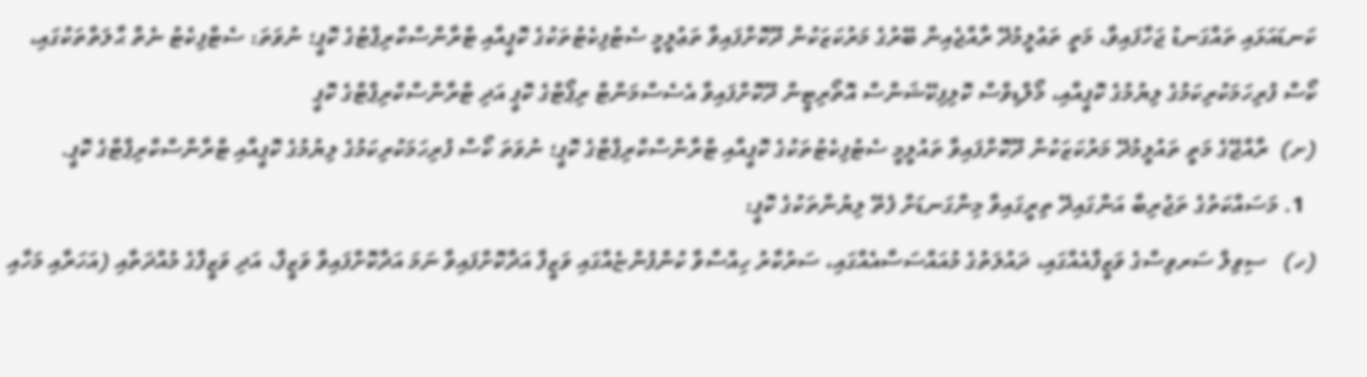ކަނޑައަޅައި ތައްގަނޑު ޖަހާފައިވާ، މަތީ ތަޢުލީމުދޭ ރާއްޖެއިން ބޭރުގެ މަރުކަޒަކުން ދޫކޮށްފައިވާ ތަޢުލީމީ ސެޓުފިކެޓުތަކުގެ ކޮޕީއާއި ޓްރާންސްކްރިޕްޓުގެ ކޮޕީ؛ ނުވަތަ: ސެޓްފިކެޓު ނެތް ޙާލަތްތަކުގައި، ކޯސް ފުރިހަމަކުރިކަމުގެ ލިޔުމުގެ ކޮޕީއާއި، މޯލްޑިވްސް ކޮލިފިކޭޝަންސް އޮތޯރިޓީން ދޫކޮށްފައިވާ އެސެސްމަންޓް ރިޕޯޓްގެ ކޮޕީ އަދި ޓްރާންސްކްރިޕްޓްގެ ކޮޕީ
(ށ)  ރާއްޖޭގެ މަތީ ތައުލީމުދޭ މަރުކަޒަކުން ދޫކޮށްފައިވާ ތައުލީމީ ސެޓުފިކެޓުތަކުގެ ކޮޕީއާއި ޓްރާންސްކްރިޕްޓްގެ ކޮޕީ؛ ނުވަތަ ކޯސް ފުރިހަމަކުރިކަމުގެ ލިޔުމުގެ ކޮޕީއާއި ޓްރާންސްކްރިޕްޓްގެ ކޮޕީ.
  1. މަސައްކަތުގެ ތަޖުރިބާ އަންގައިދޭ ތިރީގައިވާ މިންގަނޑަށް ފެތޭ ލިޔުންތަކުގެ ކޮޕީ:
(ހ)   ސިވިލް ސަރވިސްގެ ވަޒީފާއެއްގައި، ދައުލަތުގެ މުއައްސަސާއެއްގައި، ސަރުކާރު ހިއްސާވާ ކުންފުންޏެއްގައި ވަޒީފާ އަދާކޮށްފައިވާ ނަމަ އަދާކޮށްފައިވާ ވަޒީފާ، އަދި ވަޒީފާގެ މުއްދަތާއި (އަހަރާއި މަހާއި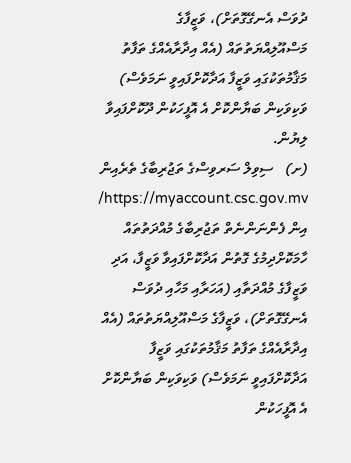ދުވަސް އެނގޭގޮތަށް)، ވަޒީފާގެ މަސްއޫލިއްޔަތުތައް (އެއް އިދާރާއެއްގެ ތަފާތު މަޤާމުތަކުގައި ވަޒީފާ އަދާކޮށްފައިވީ ނަމަވެސް) ވަކިވަކިން ބަޔާންކޮށް އެ އޮފީހަކުން ދޫކޮށްފައިވާ ލިޔުން.
(ށ)   ސިވިލް ސަރވިސްގެ ތަޖުރިބާގެ ތެރެއިން https://myaccount.csc.gov.mv/ އިން ފެންނަންނެތް ތަޖުރިބާގެ މުއްދަތުތައް ހާމަކޮށްދިމުގެ ގޮތުން އަދާކޮށްފައިވާ ވަޒީފާ، އަދި ވަޒީފާގެ މުއްދަތާއި (އަހަރާއި މަހާއި ދުވަސް އެނގޭގޮތަށް)، ވަޒީފާގެ މަސްއޫލިއްޔަތުތައް (އެއް އިދާރާއެއްގެ ތަފާތު މަޤާމުތަކުގައި ވަޒީފާ އަދާކޮށްފައިވީ ނަމަވެސް) ވަކިވަކިން ބަޔާންކޮށް އެ އޮފީހަކުން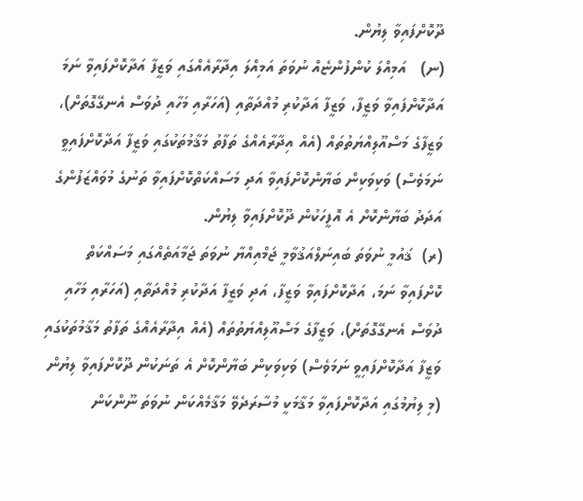ދޫކޮށްފައިވާ ލިޔުން.
(ނ)   އަމިއްލަ ކުންފުންޏެއް ނުވަތަ އަމިއްލަ އިދާރާއެއްގައި ވަޒީފާ އަދާކޮށްފައިވާ ނަމަ އަދާކޮށްފައިވާ ވަޒީފާ، ވަޒީފާ އަދާކުރި މުއްދަތާއި (އަހަރާއި މަހާއި ދުވަސް އެނގޭގޮތަށް)، ވަޒީފާގެ މަސްއޫލިއްޔަތުތައް (އެއް އިދާރާއެއްގެ ތަފާތު މަޤާމުތަކުގައި ވަޒީފާ އަދާކޮށްފައިވީ ނަމަވެސް) ވަކިވަކިން ބަޔާންކޮށްފައިވާ އަދި މަސައްކަތްކޮށްފައިވާ ތަނުގެ މުވައްޒަފުންގެ އަދަދު ބަޔާންކޮށް އެ އޮފީހަކުން ދޫކޮށްފައިވާ ލިޔުން.
(ރ)  ޤައުމީ ނުވަތަ ބައިނަލްއަޤުވާމީ ޖަމްއިއްޔާ ނުވަތަ ޖަމާއަތެއްގައި މަސައްކަތް ކޮށްފައިވާ ނަމަ، އަދާކޮށްފައިވާ ވަޒީފާ، އަދި ވަޒީފާ އަދާކުރި މުއްދަތާއި (އަހަރާއި މަހާއި ދުވަސް އެނގޭގޮތަށް)، ވަޒީފާގެ މަސްއޫލިއްޔަތުތައް (އެއް އިދާރާއެއްގެ ތަފާތު މަޤާމުތަކުގައި ވަޒީފާ އަދާކޮށްފައިވީ ނަމަވެސް) ވަކިވަކިން ބަޔާންކޮށް އެ ތަނަކުން ދޫކޮށްފައިވާ ލިޔުން (މި ލިޔުމުގައި އަދާކޮށްފައިވާ މަޤާމަކީ މުސާރަދެވޭ މަޤާމެއްކަން ނުވަތަ ނޫންކަން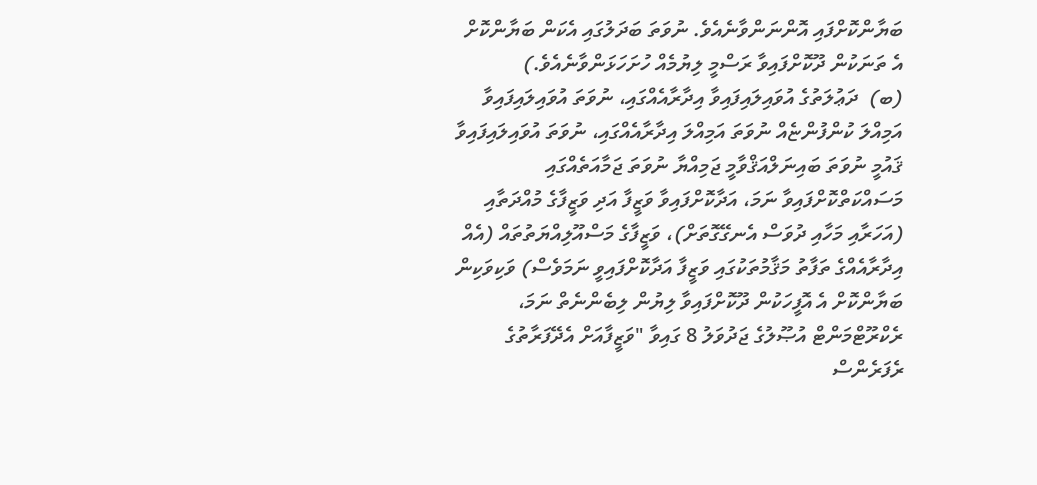ބަޔާންކޮށްފައި އޮންނަންވާނެއެވެ. ނުވަތަ ބަދަލުގައި އެކަން ބަޔާންކޮށް އެ ތަނަކުން ދޫކޮށްފައިވާ ރަސްމީ ލިޔުމެއް ހުށަހަޅަންވާނެއެވެ.)
(ބ)  ދަޢުލަތުގެ އުވައިލައިފައިވާ އިދާރާއެއްގައި، ނުވަތަ އުވައިލައިފައިވާ އަމިއްލަ ކުންފުންޏެއް ނުވަތަ އަމިއްލަ އިދާރާއެއްގައި، ނުވަތަ އުވައިލައިފައިވާ ޤައުމީ ނުވަތަ ބައިނަލްއަޤްވާމީ ޖަމިއްޔާ ނުވަތަ ޖަމާއަތެއްގައި މަސައްކަތްކޮށްފައިވާ ނަމަ، އަދާކޮށްފައިވާ ވަޒީފާ އަދި ވަޒީފާގެ މުއްދަތާއި (އަހަރާއި މަހާއި ދުވަސް އެނގޭގޮތަށް)، ވަޒީފާގެ މަސްއޫލިއްޔަތުތައް (އެއް އިދާރާއެއްގެ ތަފާތު މަޤާމުތަކުގައި ވަޒީފާ އަދާކޮށްފައިވީ ނަމަވެސް) ވަކިވަކިން ބަޔާންކޮށް އެ އޮފީހަކުން ދޫކޮށްފައިވާ ލިޔުން ލިބެންނެތް ނަމަ، ރެކްރޫޓްމަންޓް އުޞޫލުގެ ޖަދުވަލު 8 ގައިވާ "ވަޒީފާއަށް އެދޭފަރާތުގެ ރެފަރެންސް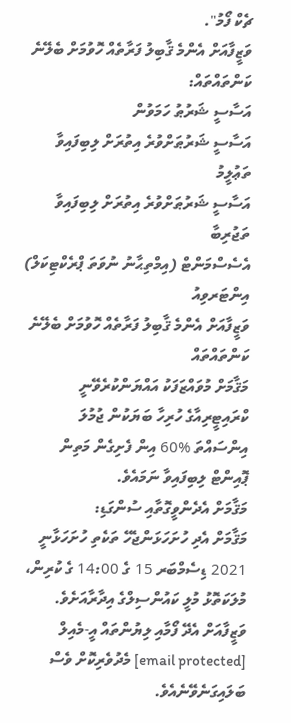ޗެކް ފޯމު".
ވަޒީފާއަށް އެންމެ ޤާބިލު ފަރާތެއް ހޮވުމަށް ބެލޭނެ ކަންތައްތައް:
އަސާސީ ޝަރުޠު ހަމަވުން
އަސާސީ ޝަރުޠަށްވުރެ އިތުރަށް ލިބިފައިވާ ތަޢުލީމު
އަސާސީ ޝަރުޠަށްވުރެ އިތުރަށް ލިބިފައިވާ ތަޖުރިބާ
އެސެސްމަންޓް (އިމްތިޙާނު ނުވަތަ ޕްރެކްޓިކަލް)
އިންޓަރވިއު
ވަޒީފާއަށް އެންމެ ޤާބިލު ފަރާތެއް ހޮވުމަށް ބެލޭނެ ކަންތައްތައް
މަޤާމަށް މުވައްޒަފަކު އައްޔަންކުރެވޭނީ ކްރައިޓީރިއާގެ ހުރިހާ ބަޔަކުން ޖުމުލަ އިންސައްތަ %60 އިން ފެށިގެން މަތިން ޕޮއިންޓް ލިބިފައިވާ ނަމައެވެ.
މަޤާމަށް އެދެންވީގޮތާއި ސުންގަޑި:
މަޤާމަށް އެދި ހުށަހަޅަންޖެހޭ ތަކެތި ހުށަހަޅާނީ 2021 ޑިސެމްބަރ 15 ގެ 14:00 ގެ ކުރިން، މުލަކަތޮޅު މުލީ ކައުންސިލްގެ އިދާރާއަށެވެ. ވަޒީފާއަށް އެދޭ ފޯމާއި ލިޔުންތައް އީ-މެއިލް [email protected] މެދުވެރިކޮށް ވެސް ބަލައިގަނެވޭނެއެވެ.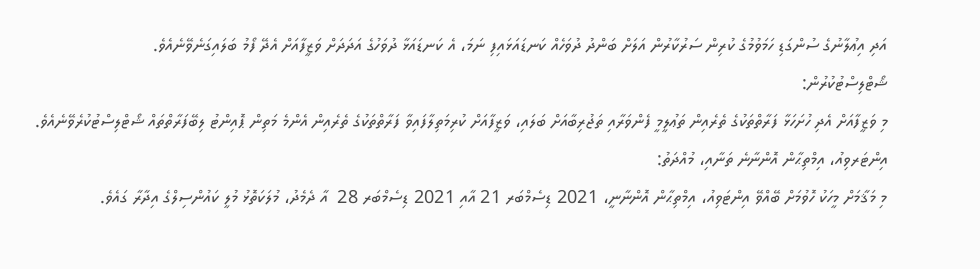އަދި އިޢުލާނުގެ ސުންގަޑި ހަމަވުމުގެ ކުރިން ސަރުކާރުން އަލަށް ބަންދު ދުވަހެއް ކަނޑައަޅައިފި ނަމަ، އެ ކަނޑައަޅާ ދުވަހުގެ އަދަދަށް ވަޒީފާއަށް އެދޭ ފޯމު ބަލައިގަނެވޭނެއެވެ.
ޝޯޓްލިސްޓުކުރުން:
މި ވަޒީފާއަށް އެދި ހުށަހަޅާ ފަރާތްތަކުގެ ތެރެއިން ތަޢުލީމީ ފެންވަރާއި ތަޖުރިބާއަށް ބަލައި، ވަޒީފާއަށް ކުރިމަތިލާފައިވާ ފަރާތްތަކުގެ ތެރެއިން އެންމެ މަތިން ޕޮއިންޓު ލިބޭފަރާތްތައް ޝޯޓްލިސްޓުކުރެވޭނެއެވެ.
އިންޓަރވިއު، އިމްތިޙާން އޮންނާނެ ތަނާއި، މުއްދަތު:
މި މަޤާމަށް މީހަކު ހޮވުމަށް ބޭއްވޭ އިންޓަވިއު، އިމްތިޙާން އޮންނާނީ، 2021 ޑިސެމްބަރ 21 އާއި 2021 ޑިސެމްބަރ 28  އާ ދެމެދު، މުލަކަތޮޅު މުލީ ކައުންސިލްގެ އިދާރާ ގައެވެ.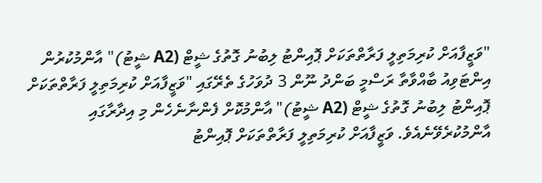"ވަޒީފާއަށް ކުރިމަތިލީ ފަރާތްތަކަށް ޕޮއިންޓު ލިބުނު ގޮތުގެ ޝީޓް (A2 ޝީޓު)" އާންމުކުރުން
އިންޓަވިއު ބާއްވާތާ ރަސްމީ ބަންދު ނޫން 3 ދުވަހުގެ ތެރޭގައި "ވަޒީފާއަށް ކުރިމަތިލީ ފަރާތްތަކަށް ޕޮއިންޓު ލިބުނު ގޮތުގެ ޝީޓް (A2 ޝީޓު)" އާންމުކޮށް ފެންނާނެހެން މި އިދާރާގައި އާންމުކުރެވޭނެއެވެ. ވަޒީފާއަށް ކުރިމަތިލީ ފަރާތްތަކަށް ޕޮއިންޓު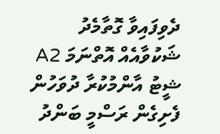ދެވިފައިވާ ގޮތާމެދު ޝަކުވާއެއް އޮތްނަމަ A2 ޝީޓު އާންމުކުރާ ދުވަހުން ފެށިގެން ރަސްމީ ބަންދު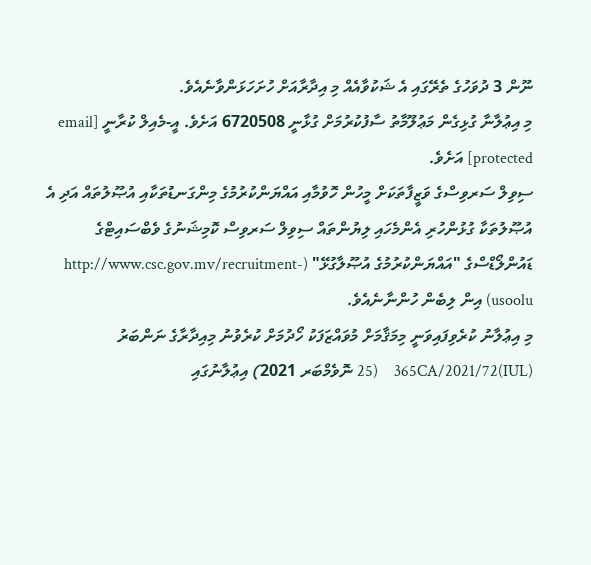ނޫން 3 ދުވަހުގެ ތެރޭގައި އެ ޝަކުވާއެއް މި އިދާރާއަށް ހުށަހަޅަންވާނެއެވެ.
މި އިޢުލާނާ ގުޅިގެން މަޢުލޫމާތު ސާފުކުރުމަށް ގުޅާނީ 6720508 އަށެވެ. އީ-މެއިލް ކުރާނީ [email protected] އަށެވެ.
ސިވިލް ސަރވިސްގެ ވަޒީފާތަކަށް މީހުން ހޮވުމާއި އައްޔަންކުރުމުގެ މިންގަނޑުތަކާއި އުޞޫލުތައް އަދި އެ އުޞޫލުތަކާ ގުޅުންހުރި އެންމެހައި ލިޔުންތައް ސިވިލް ސަރވިސް ކޮމިޝަނުގެ ވެބްސައިޓްގެ ޑައުންލޯޑްސްގެ "އައްޔަންކުރުމުގެ އުޞޫލާގުޅޭ" (http://www.csc.gov.mv/recruitment-usoolu) އިން ލިބެން ހުންނާނެއެވެ.
މި އިޢުލާނު ކުރެވިފައިވަނީ މިމަޤާމަށް މުވައްޒަފަކު ހޯދުމަށް ކުރެވުނު މިއިދާރާގެ ނަންބަރު (IUL)365CA/2021/72    (25 ނޮވެމްބަރ 2021) އިޢުލާނުގައި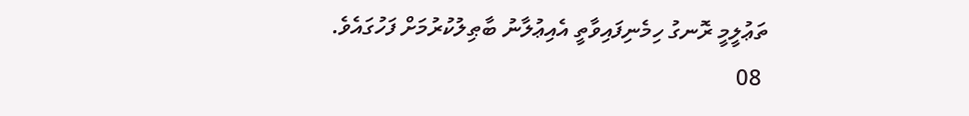ތަޢުލީމީ ރޮނގު ހިމެނިފައިވާތީ އެއިޢުލާނު ބާޠިލުކުރުމަށް ފަހުގައެވެ.
 08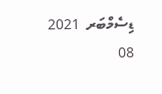ޑިސެމްބަރ  2021
08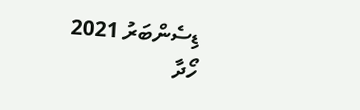ޑިސެންބަރު 2021
ހޯދާ